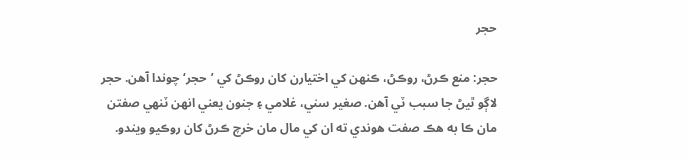حجر

حجر: منع ڪرڻ، روڪڻ، ڪنهن کي اختيارن کان روڪڻ کي ’حجر‘ چوندا آهن. حجر لاڳو ٿيڻ جا سبب ٽي آهن. صغير سني، غلامي ۽ جنون يعني انهن ٽنهي صفتن مان ڪا به هڪ صفت هوندي ته ان کي مال مان خرچ ڪرڻ کان روڪيو ويندو.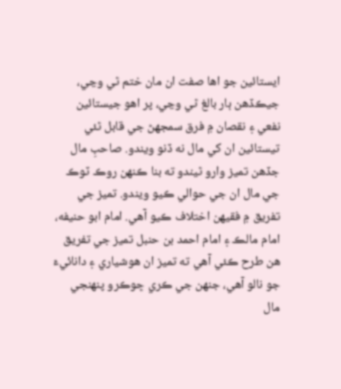ايستائين جو اها صفت ان مان ختم ٿي وڃي، جيڪڏهن ٻار بالغ ٿي وڃي، پر اهو جيستائين نفعي ۽ نقصان ۾ فرق سمجهڻ جي قابل ٿئي تيستائين ان کي مال نه ڏنو ويندو. صاحبِ مال جڏهن تميز وارو ٿيندو ته بنا ڪنهن روڪ ٽوڪ جي مال ان جي حوالي ڪيو ويندو. تميز جي تفريق ۾ فقيهن اختلاف ڪيو آهي. امام ابو حنيفه، امام مالڪ ۽ امام احمد بن حنبل تميز جي تفريق هن طرح ڪئي آهي ته تميز ان هوشياري ۽ دانائيءَ جو نالو آهي، جنهن جي ڪري ڇوڪرو پنهنجي مال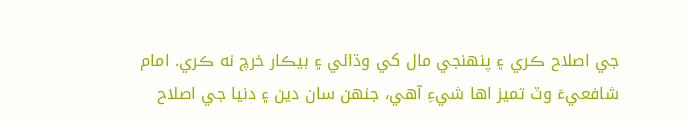جي اصلاح ڪري ۽ پنهنجي مال کي وڌائي ۽ بيڪار خرچ نه ڪري. امام شافعيءَ وٽ تميز اها شيءِ آهي، جنهن سان دين ۽ دنيا جي اصلاح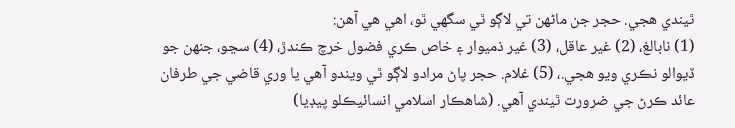ٿيندي هجي. حجر جن ماڻهن تي لاڳو ٿي سگهي ٿو، اهي هي آهن:
(1) نابالغ، (2) غير عاقل، (3) غير ذميوار ۽ خاص ڪري فضول خرچ ڪندڙ، (4) سڃو، جنهن جو ڏيوالو نڪري ويو هجي.، (5) غلام. حجر پاڻ مرادو لاڳو ٿي ويندو آهي يا وري قاضي جي طرفان عائد ڪرڻ جي ضرورت ٿيندي آهي. (شاهڪار اسلامي انسائيڪلو پيڊيا)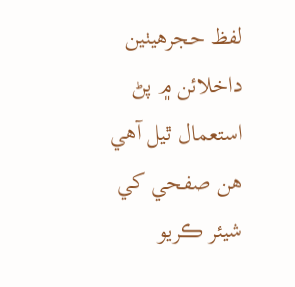لفظ حجرھيٺين داخلائن ۾ پڻ استعمال ٿيل آھي
هن صفحي کي شيئر ڪريو